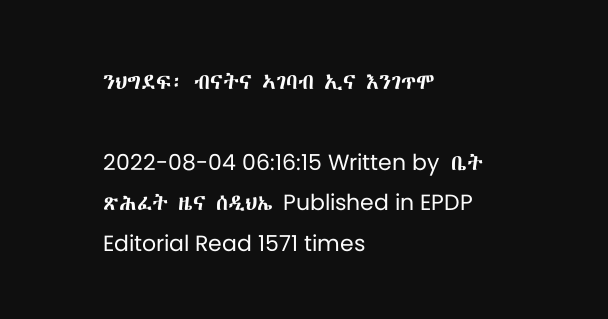ንህግደፍ፡ ብናትና ኣገባብ ኢና እንገጥሞ

2022-08-04 06:16:15 Written by  ቤት ጽሕፈት ዜና ሰዲህኤ Published in EPDP Editorial Read 1571 times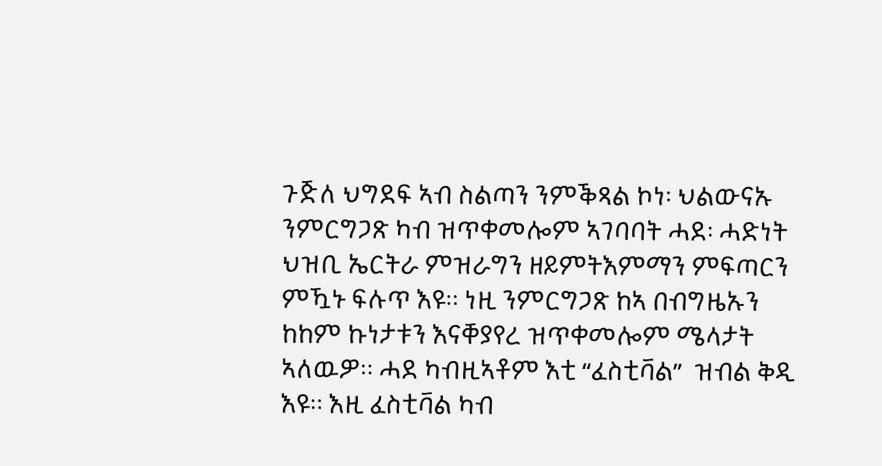ጉጅለ ህግደፍ ኣብ ስልጣን ንምቕጻል ኮነ፡ ህልውናኡ ንምርግጋጽ ካብ ዝጥቀመሎም ኣገባባት ሓደ፡ ሓድነት ህዝቢ ኤርትራ ምዝራግን ዘይምትእምማን ምፍጣርን  ምዃኑ ፍሉጥ እዩ። ነዚ ንምርግጋጽ ከኣ በብግዜኡን ከከም ኩነታቱን እናቐያየረ ዝጥቀመሎም ሜላታት ኣለዉዎ። ሓደ ካብዚኣቶም እቲ “ፈስቲቫል”  ዝብል ቅዲ  እዩ። እዚ ፈስቲቫል ካብ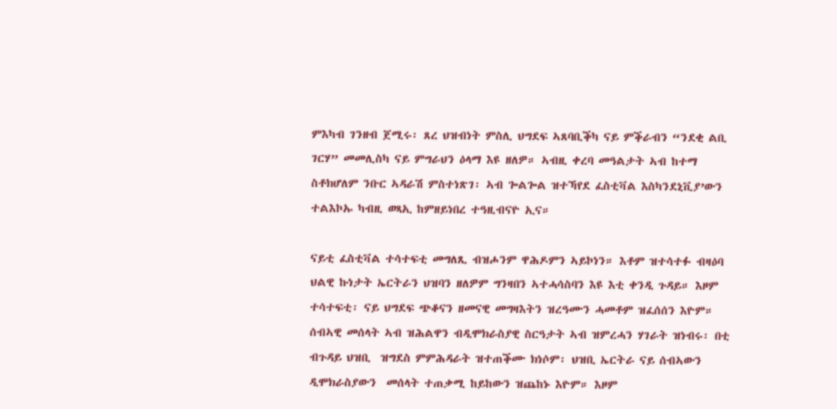ምእካብ ገንዘብ ጀሚሩ፡ ጸረ ህዝብነት ምስሊ ህግደፍ ኣጸባቢቕካ ናይ ምቕራብን “ንደቂ ልቢ ገርሃ” መመሊስካ ናይ ምግራህን ዕላማ እዩ ዘለዎ። ኣብዚ ቀረባ መዓልታት ኣብ ከተማ ስቶክሆለም ንቡር ኣዳራሽ ምስተነጽገ፡ ኣብ ጐልጐል ዝተኻየደ ፈስቲቫል እስካንደኒቪያ’ውን ተልእኮኡ ካብዚ ወጻኢ ከምዘይነበረ ተዓዚብናዮ ኢና።

ናይቲ ፈስቲቫል ተሳተፍቲ መግለጺ ብዝሖንም ዋሕዶምን ኣይኮነን። እቶም ዝተሳተፉ ብዛዕባ ህልዊ ኩነታት ኤርትራን ህዝባን ዘለዎም ግንዛበን ኣተሓሳስባን እዩ እቲ ቀንዲ ጉዳይ። እዞም ተሳተፍቲ፡ ናይ ህግደፍ ጭቆናን ዘመናዊ መግዛእትን ዝረዓሙን ሓመቶም ዝፈሰሰን እዮም። ሰብኣዊ መሰላት ኣብ ዝሕልዋን ብዲሞክራስያዊ ስርዓታት ኣብ ዝምረሓን ሃገራት ዝነብሩ፡ በቲ ብጉዳይ ህዝቢ  ዝግደስ ምምሕዳራት ዝተጠቕሙ ክነሶም፡ ህዝቢ ኤርትራ ናይ ሰብኣውን ዲሞክራስያውን  መሰላት ተጠቃሚ ከይከውን ዝጨከኑ እዮም። እዞም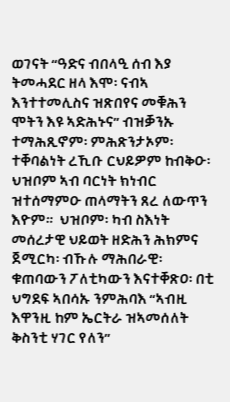ወገናት “ዓድና ብበላዒ ሰብ እያ ትመሓደር ዘላ እሞ፡ ናብኣ እንተተመሊስና ዝጽበየና መቑሕን ሞትን እዩ ኣድሕኑና” ብዝቓንኡ ተማሕጺኖም፡ ምሕጽንታኦም፡  ተቐባልነት ረኺቡ ርህይዎም ከብቅዑ፡ ህዝቦም ኣብ ባርነት ክነብር ዝተሰማምዑ ጠላማትን ጸረ ለውጥን እዮም።  ህዝቦም፡ ካብ ስእነት መሰረታዊ ህይወት ዘድሕን ሕክምና ጀሚርካ፡ ብኹሉ ማሕበራዊ፡ ቁጠባውን ፖለቲካውን እናተቐጽዐ፡ በቲ ህግደፍ ኣበሳኡ ንምሕባእ “ኣብዚ እዋንዚ ከም ኤርትራ ዝኣመሰለት ቅስንቲ ሃገር የለን”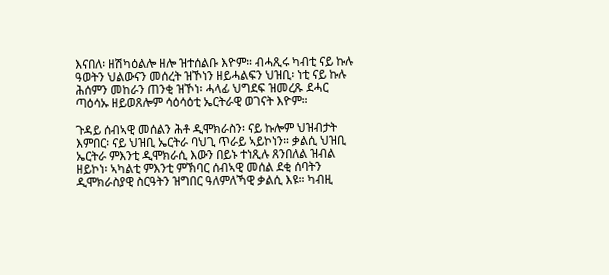እናበለ፡ ዘሽካዕልሎ ዘሎ ዝተሰልቡ እዮም። ብሓጺሩ ካብቲ ናይ ኩሉ ዓወትን ህልውናን መሰረት ዝኾነን ዘይሓልፍን ህዝቢ፡ ነቲ ናይ ኩሉ ሕሰምን መከራን ጠንቂ ዝኾነ፡ ሓላፊ ህግደፍ ዝመረጹ ደሓር ጣዕሳኡ ዘይወጸሎም ሳዕሳዕቲ ኤርትራዊ ወገናት እዮም።

ጉዳይ ሰብኣዊ መሰልን ሕቶ ዲሞክራስን፡ ናይ ኩሎም ህዝብታት እምበር፡ ናይ ህዝቢ ኤርትራ ባህጊ ጥራይ ኣይኮነን። ቃልሲ ህዝቢ ኤርትራ ምእንቲ ዲሞክራሲ እውን በይኑ ተነጺሉ ጸንበለል ዝብል ዘይኮነ፡ ኣካልቲ ምእንቲ ምኽባር ሰብኣዊ መሰል ደቂ ሰባትን ዲሞክራስያዊ ስርዓትን ዝግበር ዓለምለኻዊ ቃልሲ እዩ። ካብዚ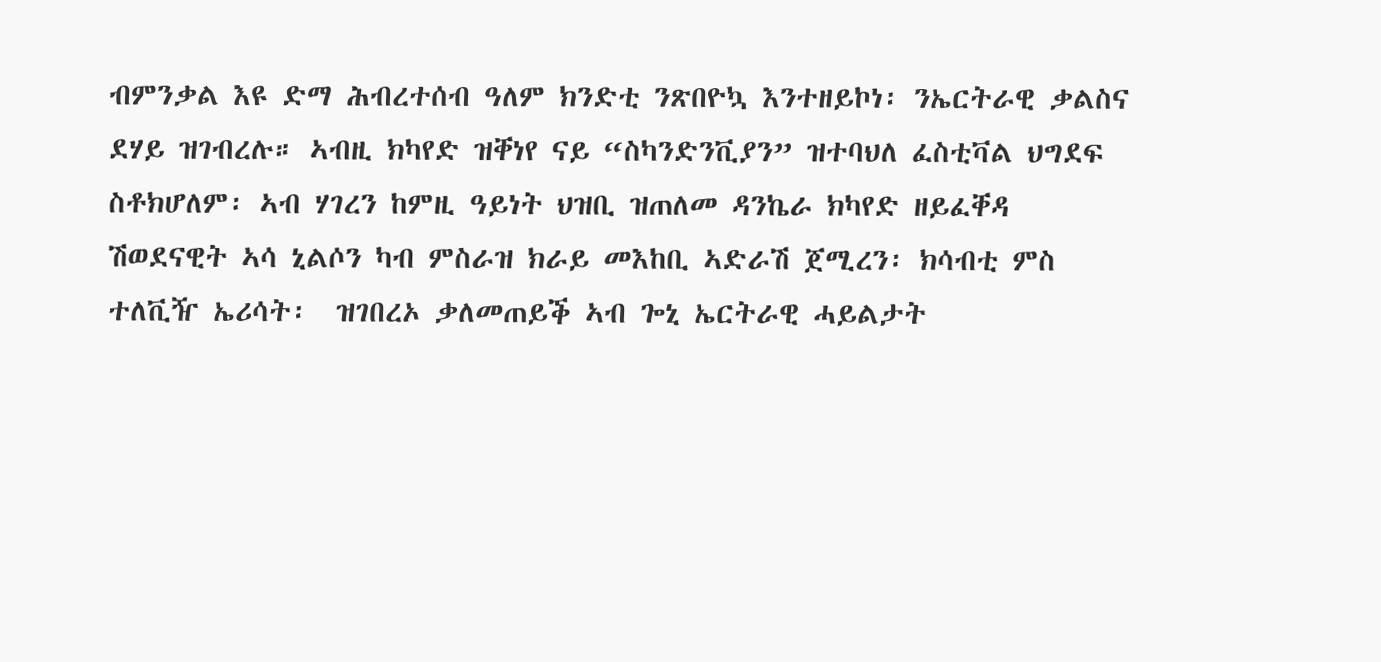ብምንቃል እዩ ድማ ሕብረተሰብ ዓለም ክንድቲ ንጽበዮኳ እንተዘይኮነ፡ ንኤርትራዊ ቃልስና ደሃይ ዝገብረሉ። ኣብዚ ክካየድ ዝቐነየ ናይ “ስካንድንቪያን” ዝተባህለ ፈስቲቫል ህግደፍ ስቶክሆለም፡ ኣብ ሃገረን ከምዚ ዓይነት ህዝቢ ዝጠለመ ዳንኬራ ክካየድ ዘይፈቐዳ ሽወደናዊት ኣሳ ኒልሶን ካብ ምስራዝ ክራይ መእከቢ ኣድራሽ ጀሚረን፡ ክሳብቲ ምስ ተለቪዥ ኤሪሳት፡  ዝገበረኦ ቃለመጠይቕ ኣብ ጐኒ ኤርትራዊ ሓይልታት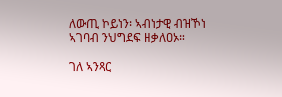ለውጢ ኮይነን፡ ኣብነታዊ ብዝኾነ ኣገባብ ንህግደፍ ዘቃለዐኦ።

ገለ ኣንጻር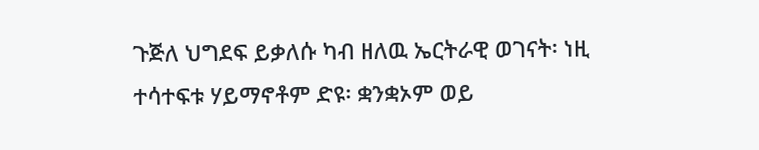ጉጅለ ህግደፍ ይቃለሱ ካብ ዘለዉ ኤርትራዊ ወገናት፡ ነዚ ተሳተፍቱ ሃይማኖቶም ድዩ፡ ቋንቋኦም ወይ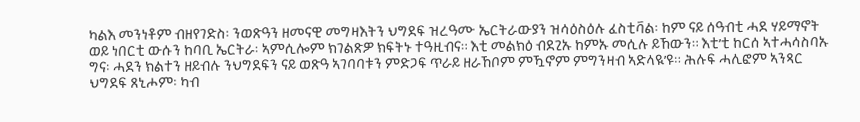ካልእ መንነቶም ብዘየገድስ፡ ንወጽዓን ዘመናዊ መግዛእትን ህግደፍ ዝረዓሙ ኤርትራውያን ዝሳዕስዕሉ ፈስቲቫል፡ ከም ናይ ሰዓብቲ ሓደ ሃይማኖት ወይ ነበርቲ ውሱን ከባቢ ኤርትራ፡ ኣምሲሎም ክገልጽዎ ክፍትኑ ተዓዚብና። እቲ መልክዕ ብደጊኡ ከምኡ መሲሉ ይኸውን። እቲ’ቲ ከርሰ ኣተሓሳስባኡ ግና፡ ሓደን ክልተን ዘይብሉ ንህግደፍን ናይ ወጽዓ ኣገባባቱን ምድጋፍ ጥራይ ዘራኸቦም ምዃኖም ምግንዛብ ኣድላዪ’ዩ። ሕሉፍ ሓሊፎም ኣንጻር ህግደፍ ጸኒሖም፡ ካብ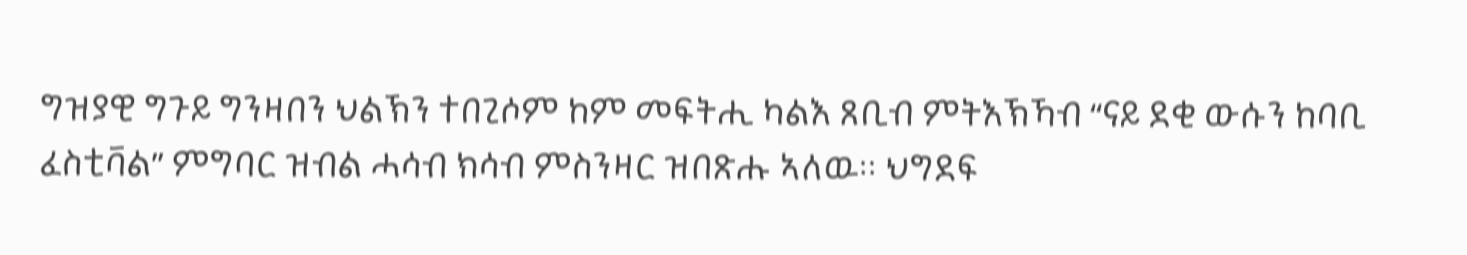ግዝያዊ ግጉይ ግንዛበን ህልኽን ተበጊሶም ከም መፍትሒ ካልእ ጸቢብ ምትእኽኻብ “ናይ ደቂ ውሱን ከባቢ ፈስቲቫል” ምግባር ዝብል ሓሳብ ክሳብ ምስንዛር ዝበጽሑ ኣለዉ። ህግደፍ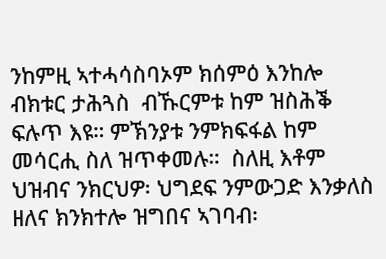ንከምዚ ኣተሓሳስባኦም ክሰምዕ እንከሎ ብክቱር ታሕጓስ  ብኹርምቱ ከም ዝስሕቕ ፍሉጥ እዩ። ምኽንያቱ ንምክፍፋል ከም መሳርሒ ስለ ዝጥቀመሉ።  ስለዚ እቶም ህዝብና ንክርህዎ፡ ህግደፍ ንምውጋድ እንቃለስ ዘለና ክንክተሎ ዝግበና ኣገባብ፡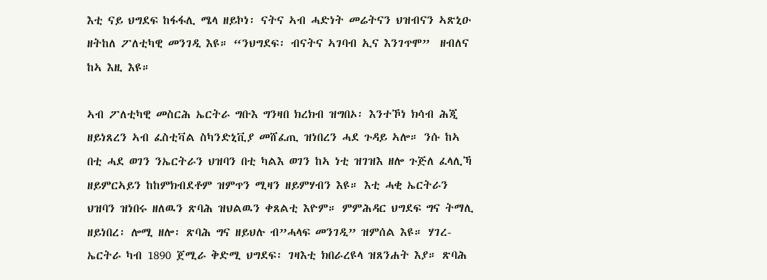እቲ ናይ ህግደፍ ከፋፋሊ ሜላ ዘይኮነ፡ ናትና ኣብ ሓድነት መሬትናን ህዝብናን ኣጽኒዑ ዘትከለ ፖለቲካዊ መንገዲ እዩ። “ንህግደፍ፡ ብናትና ኣገባብ ኢና እንገጥሞ”  ዘብለና ከኣ እዚ እዩ።

ኣብ ፖለቲካዊ መስርሕ ኤርትራ ግቡእ ግንዛበ ክረክብ ዝግበኦ፡ እንተኾነ ክሳብ ሕጂ ዘይነጸረን ኣብ ፈስቲቫል ስካንድኒቪያ መሸፈጢ ዝነበረን ሓደ ጉዳይ ኣሎ። ንሱ ከኣ በቲ ሓደ ወገን ንኤርትራን ህዝባን በቲ ካልእ ወገን ከኣ ነቲ ዝገዝእ ዘሎ ጉጅለ ፈላሊኻ ዘይምርኣይን ከከምክብደቶም ዝምጥን ሚዛን ዘይምሃብን እዩ። እቲ ሓቂ ኤርትራን ህዝባን ዝነበሩ ዘለዉን ጽባሕ ዝህልዉን ቀጸልቲ እዮም። ምምሕዳር ህግደፍ ግና ትማሊ ዘይነበረ፡ ሎሚ ዘሎ፡ ጽባሕ ግና ዘይህሉ ብ”ሓላፍ መንገዲ” ዝምሰል እዩ። ሃገረ-ኤርትራ ካብ 1890 ጀሚራ ቅድሚ ህግደፍ፡ ገዛእቲ ክበራረዩላ ዝጸንሐት እያ። ጽባሕ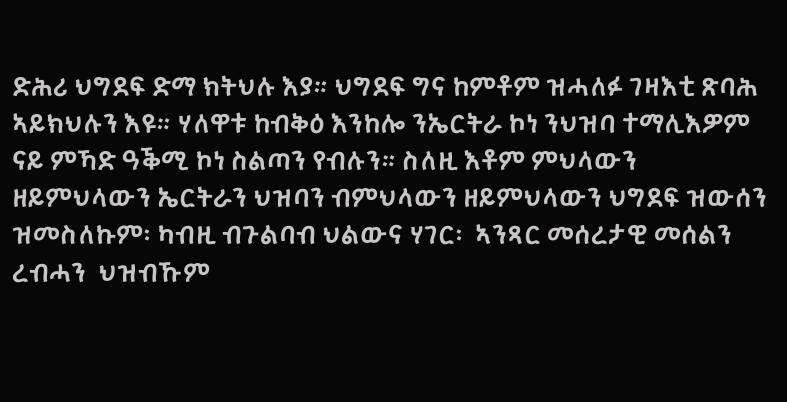ድሕሪ ህግደፍ ድማ ክትህሉ እያ። ህግደፍ ግና ከምቶም ዝሓለፉ ገዛእቲ ጽባሕ ኣይክህሉን እዩ። ሃለዋቱ ከብቅዕ እንከሎ ንኤርትራ ኮነ ንህዝባ ተማሊእዎም ናይ ምኻድ ዓቕሚ ኮነ ስልጣን የብሉን። ስለዚ እቶም ምህላውን ዘይምህላውን ኤርትራን ህዝባን ብምህላውን ዘይምህላውን ህግደፍ ዝውሰን ዝመስለኩም፡ ካብዚ ብጉልባብ ህልውና ሃገር፡  ኣንጻር መሰረታዊ መሰልን ረብሓን  ህዝብኹም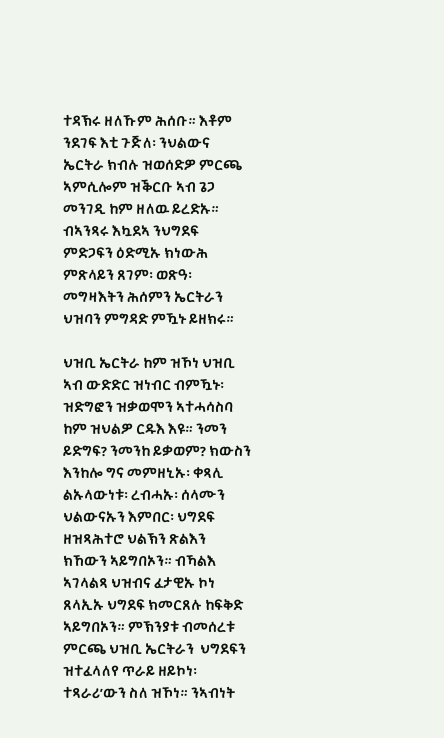ተዳኽሩ ዘለኹም ሕሰቡ። እቶም ንደገፍ እቲ ጉጅለ፡ ንህልውና ኤርትራ ክብሉ ዝወሰድዎ ምርጫ ኣምሲሎም ዝቕርቡ ኣብ ጌጋ መንገዲ ከም ዘለዉ ይረድኡ። ብኣንጻሩ እኳደኣ ንህግደፍ ምድጋፍን ዕድሚኡ ክነውሕ ምጽላይን ጸገም፡ ወጽዓ፡ መግዛእትን ሕሰምን ኤርትራን ህዝባን ምግዳድ ምዃኑ ይዘክሩ።

ህዝቢ ኤርትራ ከም ዝኾነ ህዝቢ ኣብ ውድድር ዝነብር ብምዃኑ፡ ዝድግፎን ዝቃወሞን ኣተሓሳስባ ከም ዝህልዎ ርዱእ እዩ። ንመን ይድግፍ? ንመንከ ይቃወም? ክውስን እንከሎ ግና መምዘኒኡ፡ ቀጻሊ ልኡላውነቱ፡ ረብሓኡ፡ ሰላሙን ህልውናኡን እምበር፡ ህግደፍ ዘዝጻሕተሮ ህልኽን ጽልእን ክኸውን ኣይግበኦን። ብኻልእ ኣገላልጻ ህዝብና ፈታዊኡ ኮነ ጸላኢኡ ህግደፍ ክመርጸሉ ከፍቅድ ኣይግበኦን። ምኽንያቱ ብመሰረቱ ምርጫ ህዝቢ ኤርትራን  ህግደፍን ዝተፈላለየ ጥራይ ዘይኮነ፡ ተጻራሪ’ውን ስለ ዝኾነ። ንኣብነት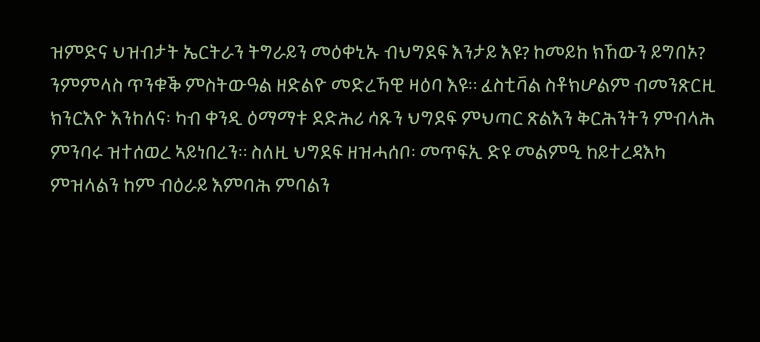ዝምድና ህዝብታት ኤርትራን ትግራይን መዕቀኒኡ ብህግደፍ እንታይ እዩ? ከመይከ ክኸውን ይግበኦ? ንምምላስ ጥንቁቕ ምስትውዓል ዘድልዮ መድረኻዊ ዛዕባ እዩ። ፈስቲቫል ስቶክሆልም ብመንጽርዚ ክንርእዮ እንከለና፡ ካብ ቀንዲ ዕማማቱ ደድሕሪ ሳጹን ህግደፍ ምህጣር ጽልእን ቅርሕንትን ምብላሕ ምንባሩ ዝተሰወረ ኣይነበረን። ስለዚ ህግደፍ ዘዝሓሰቦ፡ መጥፍኢ ድዩ መልምዒ ከይተረዳእካ ምዝላልን ከም ብዕራይ እምባሕ ምባልን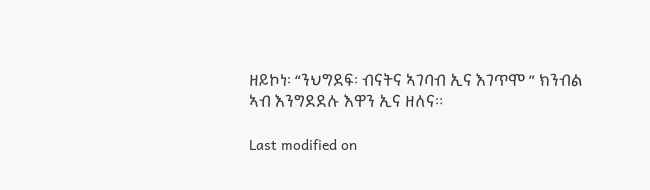ዘይኮነ፡ “ንህግደፍ፡ ብናትና ኣገባብ ኢና እገጥሞ ” ክንብል ኣብ እንግደደሉ እዋን ኢና ዘለና።

Last modified on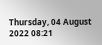Thursday, 04 August 2022 08:21